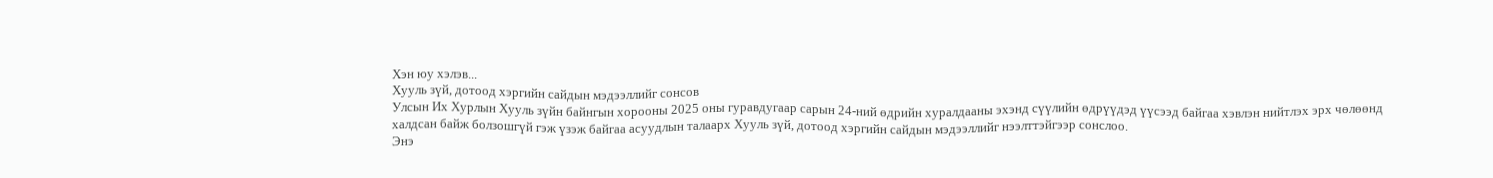Хэн юу хэлэв...
Хууль зүй, дотоод хэргийн сайдын мэдээллийг сонсов
Улсын Их Хурлын Хууль зүйн байнгын хорооны 2025 оны гуравдугаар сарын 24-ний өдрийн хуралдааны эхэнд сүүлийн өдрүүдэд үүсээд байгаа хэвлэн нийтлэх эрх чөлөөнд халдсан байж болзошгүй гэж үзэж байгаа асуудлын талаарх Хууль зүй, дотоод хэргийн сайдын мэдээллийг нээлттэйгээр сонслоо.
Энэ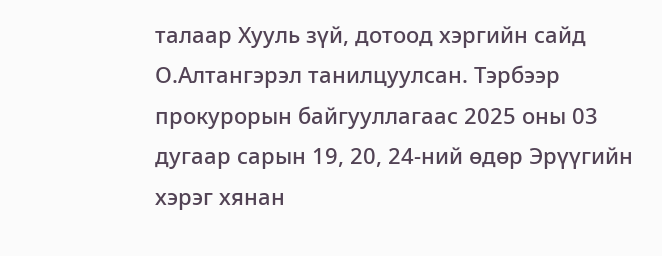талаар Хууль зүй, дотоод хэргийн сайд О.Алтангэрэл танилцуулсан. Тэрбээр прокурорын байгууллагаас 2025 оны 03 дугаар сарын 19, 20, 24-ний өдөр Эрүүгийн хэрэг хянан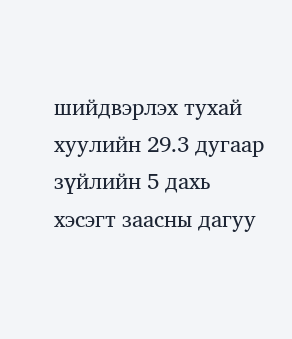шийдвэрлэх тухай хуулийн 29.3 дугаар зүйлийн 5 дахь хэсэгт заасны дагуу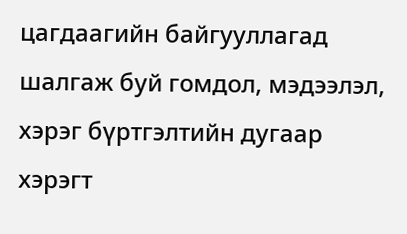цагдаагийн байгууллагад шалгаж буй гомдол, мэдээлэл, хэрэг бүртгэлтийн дугаар хэрэгт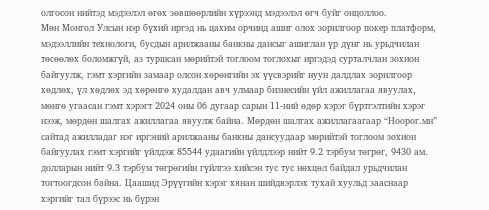олгосон нийтэд мэдээлэл өгөх зөвшөөрлийн хүрээнд мэдээлэл өгч буйг онцоллоо.
Мөн Монгол Улсын нэр бүхий иргэд нь цахим орчинд ашиг олох зорилгоор покер платформ, мэдээллийн технологи, бусдын арилжааны банкны дансыг ашиглан үр дүнг нь урьдчилан төсөөлөх боломжгүй, аз туршсан мөрийтэй тоглоом тоглохыг иргэдэд сурталчлан зохион байгуулж, гэмт хэргийн замаар олсон хөрөнгийн эх үүсвэрийг нуун далдлах зорилгоор хөдлөх, үл хөдлөх эд хөрөнгө худалдан авч улмаар бизнесийн үйл ажиллагаа явуулах, мөнгө угаасан гэмт хэрэгт 2024 оны 06 дугаар сарын 11-ний өдөр хэрэг бүртгэлтийн хэрэг нээж, мөрдөн шалгах ажиллагаа явуулж байна. Мөрдөн шалгах ажиллагаагаар “Ноорог.мн” сайтад ажилладаг нэг иргэний арилжааны банкны дансуудаар мөрийтэй тоглоом зохион байгуулах гэмт хэргийг үйлдэж 85544 удаагийн үйлдлээр нийт 9.2 тэрбум төгрөг, 9430 ам. долларын нийт 9.3 тэрбум төгрөгийн гүйлгээ хийсэн тус тус нөхцөл байдал урьдчилан тогтоогдсон байна. Цаашид Эрүүгийн хэрэг хянан шийдвэрлэх тухай хуульд зааснаар хэргийг тал бүрээс нь бүрэн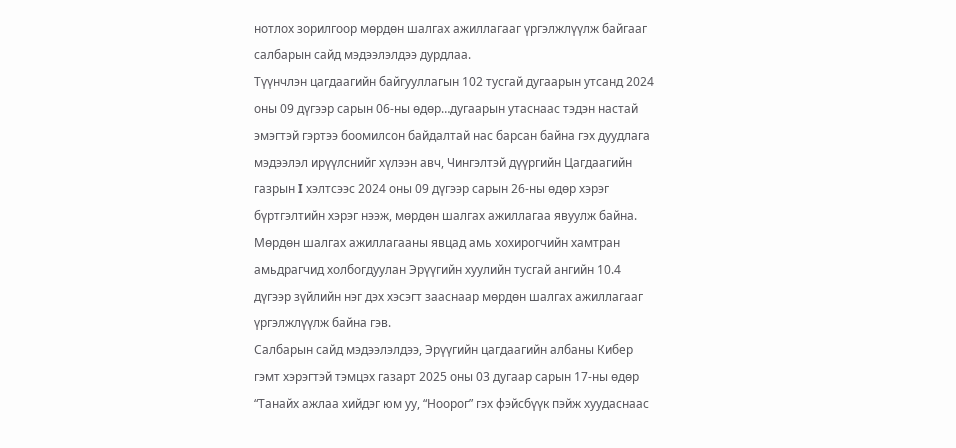нотлох зорилгоор мөрдөн шалгах ажиллагааг үргэлжлүүлж байгааг салбарын сайд мэдээлэлдээ дурдлаа.
Түүнчлэн цагдаагийн байгууллагын 102 тусгай дугаарын утсанд 2024 оны 09 дүгээр сарын 06-ны өдөр…дугаарын утаснаас тэдэн настай эмэгтэй гэртээ боомилсон байдалтай нас барсан байна гэх дуудлага мэдээлэл ирүүлснийг хүлээн авч, Чингэлтэй дүүргийн Цагдаагийн газрын I хэлтсээс 2024 оны 09 дүгээр сарын 26-ны өдөр хэрэг бүртгэлтийн хэрэг нээж, мөрдөн шалгах ажиллагаа явуулж байна. Мөрдөн шалгах ажиллагааны явцад амь хохирогчийн хамтран амьдрагчид холбогдуулан Эрүүгийн хуулийн тусгай ангийн 10.4 дүгээр зүйлийн нэг дэх хэсэгт зааснаар мөрдөн шалгах ажиллагааг үргэлжлүүлж байна гэв.
Салбарын сайд мэдээлэлдээ, Эрүүгийн цагдаагийн албаны Кибер гэмт хэрэгтэй тэмцэх газарт 2025 оны 03 дугаар сарын 17-ны өдөр “Танайх ажлаа хийдэг юм уу, “Ноорог” гэх фэйсбүүк пэйж хуудаснаас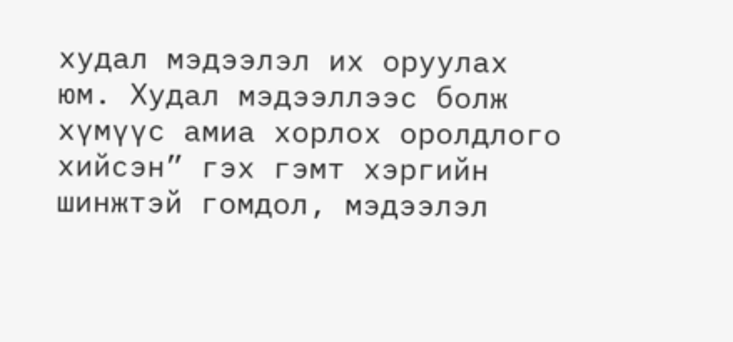худал мэдээлэл их оруулах юм. Худал мэдээллээс болж хүмүүс амиа хорлох оролдлого хийсэн” гэх гэмт хэргийн шинжтэй гомдол, мэдээлэл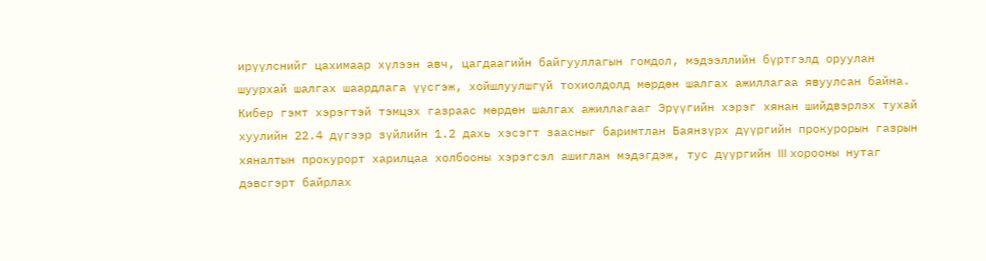ирүүлснийг цахимаар хүлээн авч, цагдаагийн байгууллагын гомдол, мэдээллийн бүртгэлд оруулан шуурхай шалгах шаардлага үүсгэж, хойшлуулшгүй тохиолдолд мөрдөн шалгах ажиллагаа явуулсан байна. Кибер гэмт хэрэгтэй тэмцэх газраас мөрдөн шалгах ажиллагааг Эрүүгийн хэрэг хянан шийдвэрлэх тухай хуулийн 22.4 дүгээр зүйлийн 1.2 дахь хэсэгт заасныг баримтлан Баянзүрх дүүргийн прокурорын газрын хяналтын прокурорт харилцаа холбооны хэрэгсэл ашиглан мэдэгдэж, тус дүүргийн III хорооны нутаг дэвсгэрт байрлах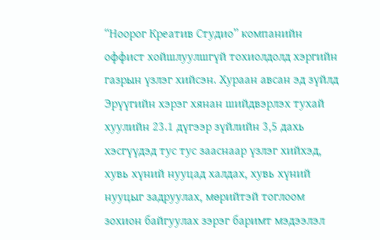“Ноорог Креатив Студио” компанийн оффист хойшлуулшгүй тохиолдолд хэргийн газрын үзлэг хийсэн. Хураан авсан эд зүйлд Эрүүгийн хэрэг хянан шийдвэрлэх тухай хуулийн 23.1 дүгээр зүйлийн 3,5 дахь хэсгүүдэд тус тус зааснаар үзлэг хийхэд, хувь хүний нууцад халдах, хувь хүний нууцыг задруулах, мөрийтэй тоглоом зохион байгуулах зэрэг баримт мэдээлэл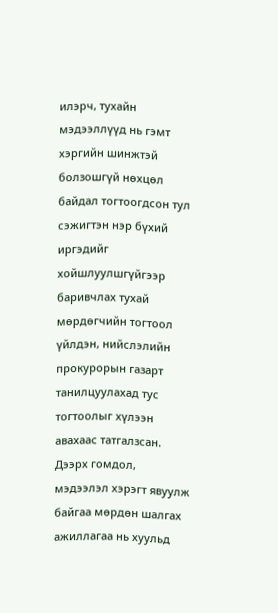илэрч, тухайн мэдээллүүд нь гэмт хэргийн шинжтэй болзошгүй нөхцөл байдал тогтоогдсон тул сэжигтэн нэр бүхий иргэдийг хойшлуулшгүйгээр баривчлах тухай мөрдөгчийн тогтоол үйлдэн, нийслэлийн прокурорын газарт танилцуулахад тус тогтоолыг хүлээн авахаас татгалзсан. Дээрх гомдол, мэдээлэл хэрэгт явуулж байгаа мөрдөн шалгах ажиллагаа нь хуульд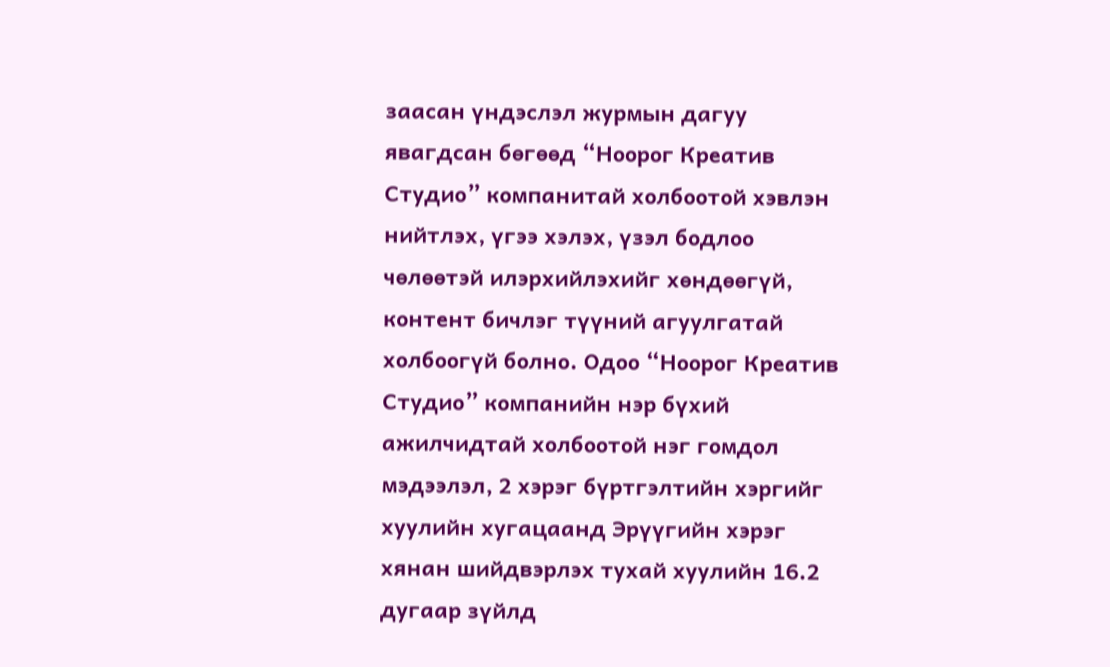заасан үндэслэл журмын дагуу явагдсан бөгөөд “Ноорог Креатив Студио” компанитай холбоотой хэвлэн нийтлэх, үгээ хэлэх, үзэл бодлоо чөлөөтэй илэрхийлэхийг хөндөөгүй, контент бичлэг түүний агуулгатай холбоогүй болно. Одоо “Ноорог Креатив Студио” компанийн нэр бүхий ажилчидтай холбоотой нэг гомдол мэдээлэл, 2 хэрэг бүртгэлтийн хэргийг хуулийн хугацаанд Эрүүгийн хэрэг хянан шийдвэрлэх тухай хуулийн 16.2 дугаар зүйлд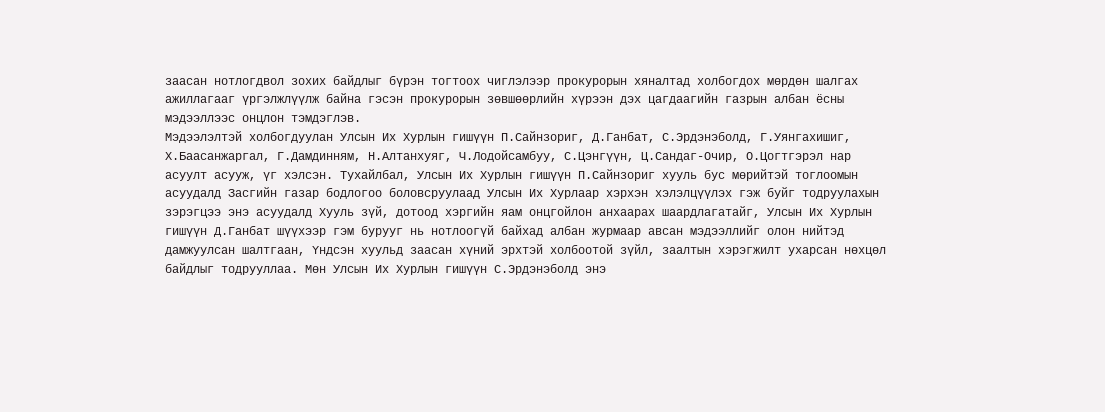заасан нотлогдвол зохих байдлыг бүрэн тогтоох чиглэлээр прокурорын хяналтад холбогдох мөрдөн шалгах ажиллагааг үргэлжлүүлж байна гэсэн прокурорын зөвшөөрлийн хүрээн дэх цагдаагийн газрын албан ёсны мэдээллээс онцлон тэмдэглэв.
Мэдээлэлтэй холбогдуулан Улсын Их Хурлын гишүүн П.Сайнзориг, Д.Ганбат, С.Эрдэнэболд, Г.Уянгахишиг, Х.Баасанжаргал, Г.Дамдинням, Н.Алтанхуяг, Ч.Лодойсамбуу, С.Цэнгүүн, Ц.Сандаг-Очир, О.Цогтгэрэл нар асуулт асууж, үг хэлсэн. Тухайлбал, Улсын Их Хурлын гишүүн П.Сайнзориг хууль бус мөрийтэй тоглоомын асуудалд Засгийн газар бодлогоо боловсруулаад Улсын Их Хурлаар хэрхэн хэлэлцүүлэх гэж буйг тодруулахын зэрэгцээ энэ асуудалд Хууль зүй, дотоод хэргийн яам онцгойлон анхаарах шаардлагатайг, Улсын Их Хурлын гишүүн Д.Ганбат шүүхээр гэм бурууг нь нотлоогүй байхад албан журмаар авсан мэдээллийг олон нийтэд дамжуулсан шалтгаан, Үндсэн хуульд заасан хүний эрхтэй холбоотой зүйл, заалтын хэрэгжилт ухарсан нөхцөл байдлыг тодрууллаа. Мөн Улсын Их Хурлын гишүүн С.Эрдэнэболд энэ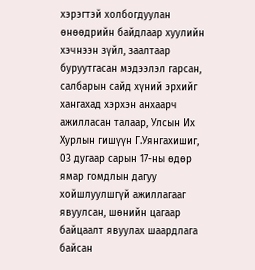хэрэгтэй холбогдуулан өнөөдрийн байдлаар хуулийн хэчнээн зүйл, заалтаар буруутгасан мэдээлэл гарсан, салбарын сайд хүний эрхийг хангахад хэрхэн анхаарч ажилласан талаар, Улсын Их Хурлын гишүүн Г.Уянгахишиг, 03 дугаар сарын 17-ны өдөр ямар гомдлын дагуу хойшлуулшгүй ажиллагааг явуулсан, шөнийн цагаар байцаалт явуулах шаардлага байсан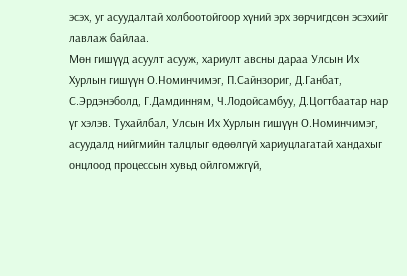эсэх, уг асуудалтай холбоотойгоор хүний эрх зөрчигдсөн эсэхийг лавлаж байлаа.
Мөн гишүүд асуулт асууж, хариулт авсны дараа Улсын Их Хурлын гишүүн О.Номинчимэг, П.Сайнзориг, Д.Ганбат, С.Эрдэнэболд, Г.Дамдинням, Ч.Лодойсамбуу, Д.Цогтбаатар нар үг хэлэв. Тухайлбал, Улсын Их Хурлын гишүүн О.Номинчимэг, асуудалд нийгмийн талцлыг өдөөлгүй хариуцлагатай хандахыг онцлоод процессын хувьд ойлгомжгүй,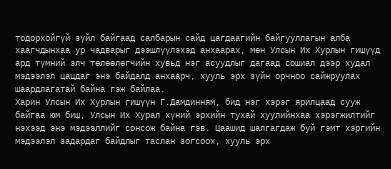тодорхойгүй зүйл байгаад салбарын сайд цагдаагийн байгууллагын алба хаагчдынхаа ур чадварыг дээшлүүлэхэд анхаарах, мөн Улсын Их Хурлын гишүүд ард түмний элч төлөөлөгчийн хувьд нэг асуудлыг дагаад сошиал дээр худал мэдээлэл цацдаг энэ байдалд анхаарч, хууль эрх зүйн орчноо сайжруулах шаардлагатай байна гэж байлаа.
Харин Улсын Их Хурлын гишүүн Г.Дамдинням, бид нэг хэрэг ярилцаад сууж байгаа юм биш, Улсын Их Хурал хүний эрхийн тухай хуулийнхаа хэрэгжилтийг нэхээд энэ мэдээллийг сонсож байна гэв. Цаашид шалгагдаж буй гэмт хэргийн мэдээлэл задардаг байдлыг таслан зогсоох, хууль эрх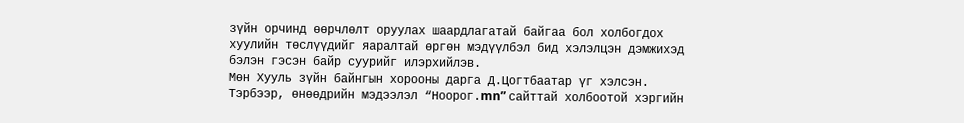зүйн орчинд өөрчлөлт оруулах шаардлагатай байгаа бол холбогдох хуулийн төслүүдийг яаралтай өргөн мэдүүлбэл бид хэлэлцэн дэмжихэд бэлэн гэсэн байр суурийг илэрхийлэв.
Мөн Хууль зүйн байнгын хорооны дарга Д.Цогтбаатар үг хэлсэн. Тэрбээр, өнөөдрийн мэдээлэл “Ноорог.mn” сайттай холбоотой хэргийн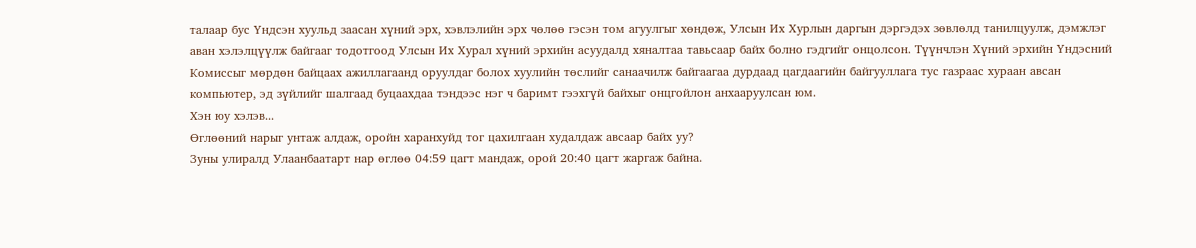талаар бус Үндсэн хуульд заасан хүний эрх, хэвлэлийн эрх чөлөө гэсэн том агуулгыг хөндөж, Улсын Их Хурлын даргын дэргэдэх зөвлөлд танилцуулж, дэмжлэг аван хэлэлцүүлж байгааг тодотгоод Улсын Их Хурал хүний эрхийн асуудалд хяналтаа тавьсаар байх болно гэдгийг онцолсон. Түүнчлэн Хүний эрхийн Үндэсний Комиссыг мөрдөн байцаах ажиллагаанд оруулдаг болох хуулийн төслийг санаачилж байгаагаа дурдаад цагдаагийн байгууллага тус газраас хураан авсан компьютер, эд зүйлийг шалгаад буцаахдаа тэндээс нэг ч баримт гээхгүй байхыг онцгойлон анхааруулсан юм.
Хэн юу хэлэв...
Өглөөний нарыг унтаж алдаж, оройн харанхуйд тог цахилгаан худалдаж авсаар байх уу?
Зуны улиралд Улаанбаатарт нар өглөө 04:59 цагт мандаж, орой 20:40 цагт жаргаж байна.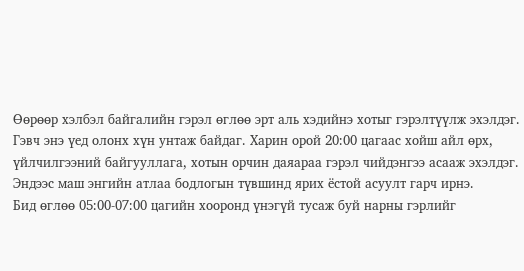Өөрөөр хэлбэл байгалийн гэрэл өглөө эрт аль хэдийнэ хотыг гэрэлтүүлж эхэлдэг. Гэвч энэ үед олонх хүн унтаж байдаг. Харин орой 20:00 цагаас хойш айл өрх, үйлчилгээний байгууллага, хотын орчин даяараа гэрэл чийдэнгээ асааж эхэлдэг.
Эндээс маш энгийн атлаа бодлогын түвшинд ярих ёстой асуулт гарч ирнэ.
Бид өглөө 05:00-07:00 цагийн хооронд үнэгүй тусаж буй нарны гэрлийг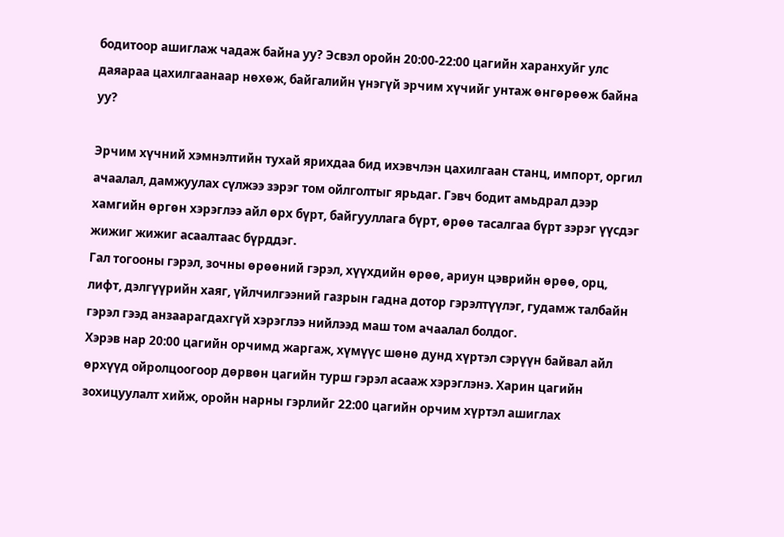бодитоор ашиглаж чадаж байна уу? Эсвэл оройн 20:00-22:00 цагийн харанхуйг улс даяараа цахилгаанаар нөхөж, байгалийн үнэгүй эрчим хүчийг унтаж өнгөрөөж байна уу?

Эрчим хүчний хэмнэлтийн тухай ярихдаа бид ихэвчлэн цахилгаан станц, импорт, оргил ачаалал, дамжуулах сүлжээ зэрэг том ойлголтыг ярьдаг. Гэвч бодит амьдрал дээр хамгийн өргөн хэрэглээ айл өрх бүрт, байгууллага бүрт, өрөө тасалгаа бүрт зэрэг үүсдэг жижиг жижиг асаалтаас бүрддэг.
Гал тогооны гэрэл, зочны өрөөний гэрэл, хүүхдийн өрөө, ариун цэврийн өрөө, орц, лифт, дэлгүүрийн хаяг, үйлчилгээний газрын гадна дотор гэрэлтүүлэг, гудамж талбайн гэрэл гээд анзаарагдахгүй хэрэглээ нийлээд маш том ачаалал болдог.
Хэрэв нар 20:00 цагийн орчимд жаргаж, хүмүүс шөнө дунд хүртэл сэрүүн байвал айл өрхүүд ойролцоогоор дөрвөн цагийн турш гэрэл асааж хэрэглэнэ. Харин цагийн зохицуулалт хийж, оройн нарны гэрлийг 22:00 цагийн орчим хүртэл ашиглах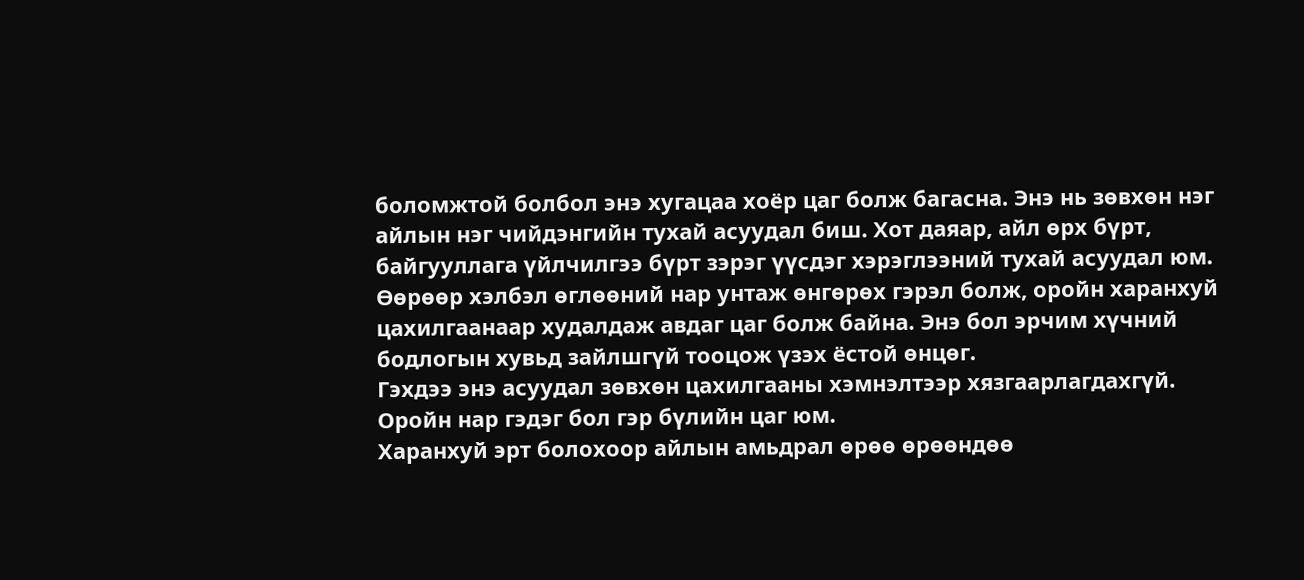боломжтой болбол энэ хугацаа хоёр цаг болж багасна. Энэ нь зөвхөн нэг айлын нэг чийдэнгийн тухай асуудал биш. Хот даяар, айл өрх бүрт, байгууллага үйлчилгээ бүрт зэрэг үүсдэг хэрэглээний тухай асуудал юм.
Өөрөөр хэлбэл өглөөний нар унтаж өнгөрөх гэрэл болж, оройн харанхуй цахилгаанаар худалдаж авдаг цаг болж байна. Энэ бол эрчим хүчний бодлогын хувьд зайлшгүй тооцож үзэх ёстой өнцөг.
Гэхдээ энэ асуудал зөвхөн цахилгааны хэмнэлтээр хязгаарлагдахгүй. Оройн нар гэдэг бол гэр бүлийн цаг юм.
Харанхуй эрт болохоор айлын амьдрал өрөө өрөөндөө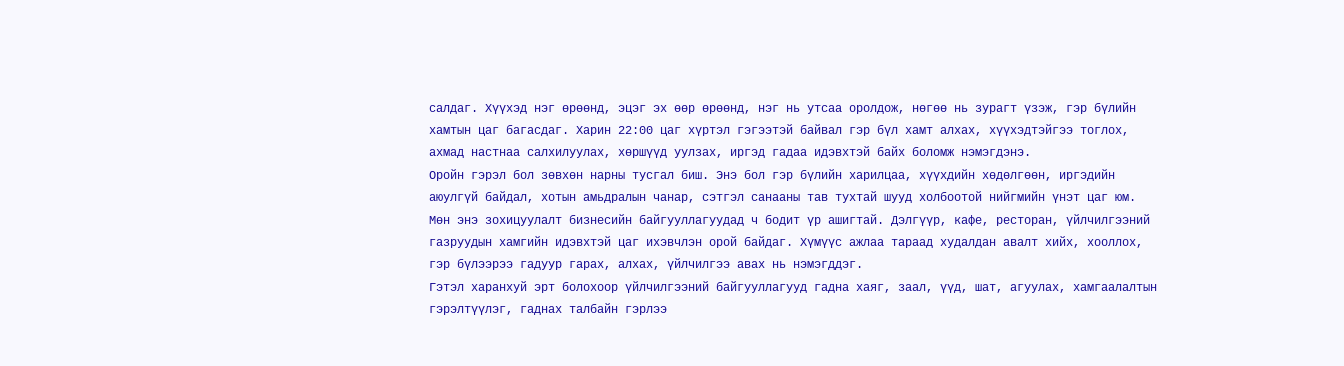салдаг. Хүүхэд нэг өрөөнд, эцэг эх өөр өрөөнд, нэг нь утсаа оролдож, нөгөө нь зурагт үзэж, гэр бүлийн хамтын цаг багасдаг. Харин 22:00 цаг хүртэл гэгээтэй байвал гэр бүл хамт алхах, хүүхэдтэйгээ тоглох, ахмад настнаа салхилуулах, хөршүүд уулзах, иргэд гадаа идэвхтэй байх боломж нэмэгдэнэ.
Оройн гэрэл бол зөвхөн нарны тусгал биш. Энэ бол гэр бүлийн харилцаа, хүүхдийн хөдөлгөөн, иргэдийн аюулгүй байдал, хотын амьдралын чанар, сэтгэл санааны тав тухтай шууд холбоотой нийгмийн үнэт цаг юм.
Мөн энэ зохицуулалт бизнесийн байгууллагуудад ч бодит үр ашигтай. Дэлгүүр, кафе, ресторан, үйлчилгээний газруудын хамгийн идэвхтэй цаг ихэвчлэн орой байдаг. Хүмүүс ажлаа тараад худалдан авалт хийх, хооллох, гэр бүлээрээ гадуур гарах, алхах, үйлчилгээ авах нь нэмэгддэг.
Гэтэл харанхуй эрт болохоор үйлчилгээний байгууллагууд гадна хаяг, заал, үүд, шат, агуулах, хамгаалалтын гэрэлтүүлэг, гаднах талбайн гэрлээ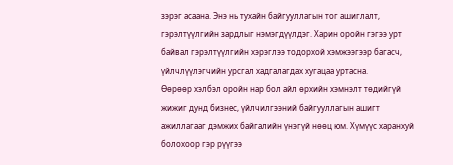зэрэг асаана. Энэ нь тухайн байгууллагын тог ашиглалт, гэрэлтүүлгийн зардлыг нэмэгдүүлдэг. Харин оройн гэгээ урт байвал гэрэлтүүлгийн хэрэглээ тодорхой хэмжээгээр багасч, үйлчлүүлэгчийн урсгал хадгалагдах хугацаа уртасна.
Өөрөөр хэлбэл оройн нар бол айл өрхийн хэмнэлт төдийгүй жижиг дунд бизнес, үйлчилгээний байгууллагын ашигт ажиллагааг дэмжих байгалийн үнэгүй нөөц юм. Хүмүүс харанхуй болохоор гэр рүүгээ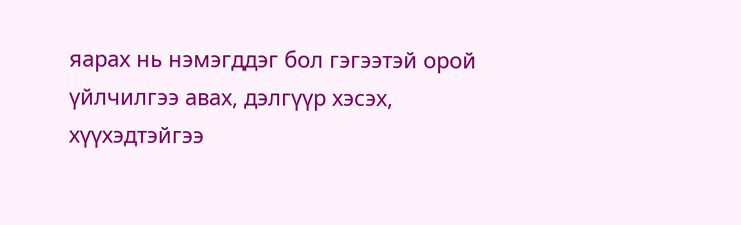яарах нь нэмэгддэг бол гэгээтэй орой үйлчилгээ авах, дэлгүүр хэсэх, хүүхэдтэйгээ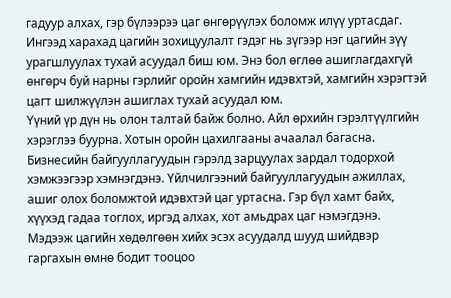гадуур алхах, гэр бүлээрээ цаг өнгөрүүлэх боломж илүү уртасдаг.
Ингээд харахад цагийн зохицуулалт гэдэг нь зүгээр нэг цагийн зүү урагшлуулах тухай асуудал биш юм. Энэ бол өглөө ашиглагдахгүй өнгөрч буй нарны гэрлийг оройн хамгийн идэвхтэй, хамгийн хэрэгтэй цагт шилжүүлэн ашиглах тухай асуудал юм.
Үүний үр дүн нь олон талтай байж болно. Айл өрхийн гэрэлтүүлгийн хэрэглээ буурна. Хотын оройн цахилгааны ачаалал багасна. Бизнесийн байгууллагуудын гэрэлд зарцуулах зардал тодорхой хэмжээгээр хэмнэгдэнэ. Үйлчилгээний байгууллагуудын ажиллах, ашиг олох боломжтой идэвхтэй цаг уртасна. Гэр бүл хамт байх, хүүхэд гадаа тоглох, иргэд алхах, хот амьдрах цаг нэмэгдэнэ.
Мэдээж цагийн хөдөлгөөн хийх эсэх асуудалд шууд шийдвэр гаргахын өмнө бодит тооцоо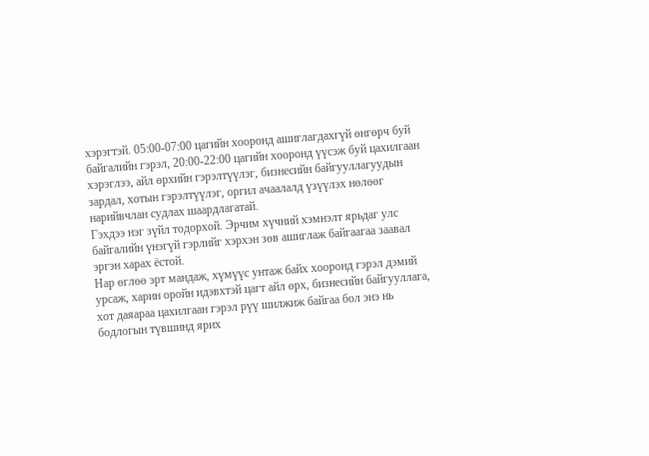хэрэгтэй. 05:00-07:00 цагийн хооронд ашиглагдахгүй өнгөрч буй байгалийн гэрэл, 20:00-22:00 цагийн хооронд үүсэж буй цахилгаан хэрэглээ, айл өрхийн гэрэлтүүлэг, бизнесийн байгууллагуудын зардал, хотын гэрэлтүүлэг, оргил ачаалалд үзүүлэх нөлөөг нарийвчлан судлах шаардлагатай.
Гэхдээ нэг зүйл тодорхой. Эрчим хүчний хэмнэлт ярьдаг улс байгалийн үнэгүй гэрлийг хэрхэн зөв ашиглаж байгаагаа заавал эргэн харах ёстой.
Нар өглөө эрт мандаж, хүмүүс унтаж байх хооронд гэрэл дэмий урсаж, харин оройн идэвхтэй цагт айл өрх, бизнесийн байгууллага, хот даяараа цахилгаан гэрэл рүү шилжиж байгаа бол энэ нь бодлогын түвшинд ярих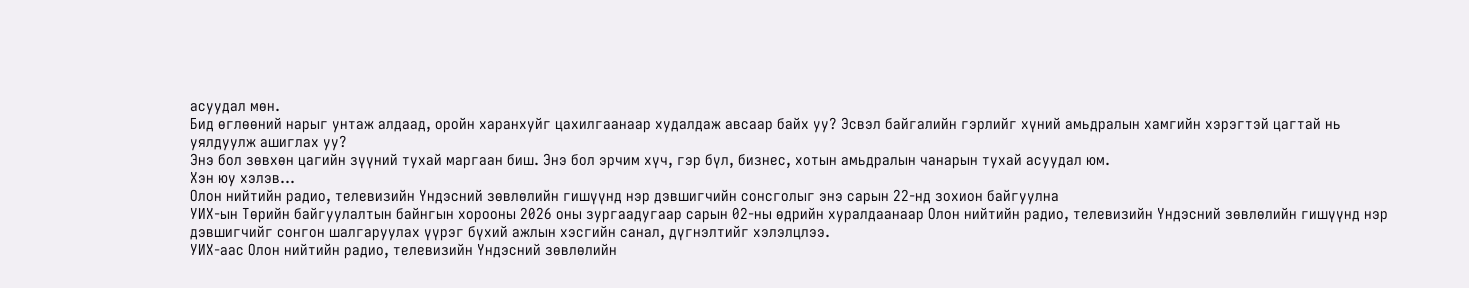асуудал мөн.
Бид өглөөний нарыг унтаж алдаад, оройн харанхуйг цахилгаанаар худалдаж авсаар байх уу? Эсвэл байгалийн гэрлийг хүний амьдралын хамгийн хэрэгтэй цагтай нь уялдуулж ашиглах уу?
Энэ бол зөвхөн цагийн зүүний тухай маргаан биш. Энэ бол эрчим хүч, гэр бүл, бизнес, хотын амьдралын чанарын тухай асуудал юм.
Хэн юу хэлэв...
Олон нийтийн радио, телевизийн Үндэсний зөвлөлийн гишүүнд нэр дэвшигчийн сонсголыг энэ сарын 22-нд зохион байгуулна
УИХ-ын Төрийн байгуулалтын байнгын хорооны 2026 оны зургаадугаар сарын 02-ны өдрийн хуралдаанаар Олон нийтийн радио, телевизийн Үндэсний зөвлөлийн гишүүнд нэр дэвшигчийг сонгон шалгаруулах үүрэг бүхий ажлын хэсгийн санал, дүгнэлтийг хэлэлцлээ.
УИХ-аас Олон нийтийн радио, телевизийн Үндэсний зөвлөлийн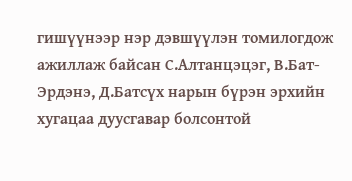гишүүнээр нэр дэвшүүлэн томилогдож ажиллаж байсан С.Алтанцэцэг, В.Бат-Эрдэнэ, Д.Батсүх нарын бүрэн эрхийн хугацаа дуусгавар болсонтой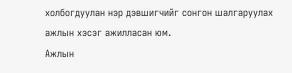холбогдуулан нэр дэвшигчийг сонгон шалгаруулах ажлын хэсэг ажилласан юм.
Ажлын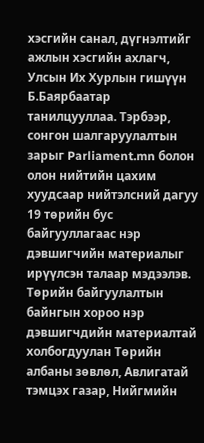хэсгийн санал, дүгнэлтийг ажлын хэсгийн ахлагч, Улсын Их Хурлын гишүүн Б.Баярбаатар танилцууллаа. Тэрбээр, сонгон шалгаруулалтын зарыг Parliament.mn болон олон нийтийн цахим хуудсаар нийтэлсний дагуу 19 төрийн бус байгууллагаас нэр дэвшигчийн материалыг ирүүлсэн талаар мэдээлэв.
Төрийн байгуулалтын байнгын хороо нэр дэвшигчдийн материалтай холбогдуулан Төрийн албаны зөвлөл, Авлигатай тэмцэх газар, Нийгмийн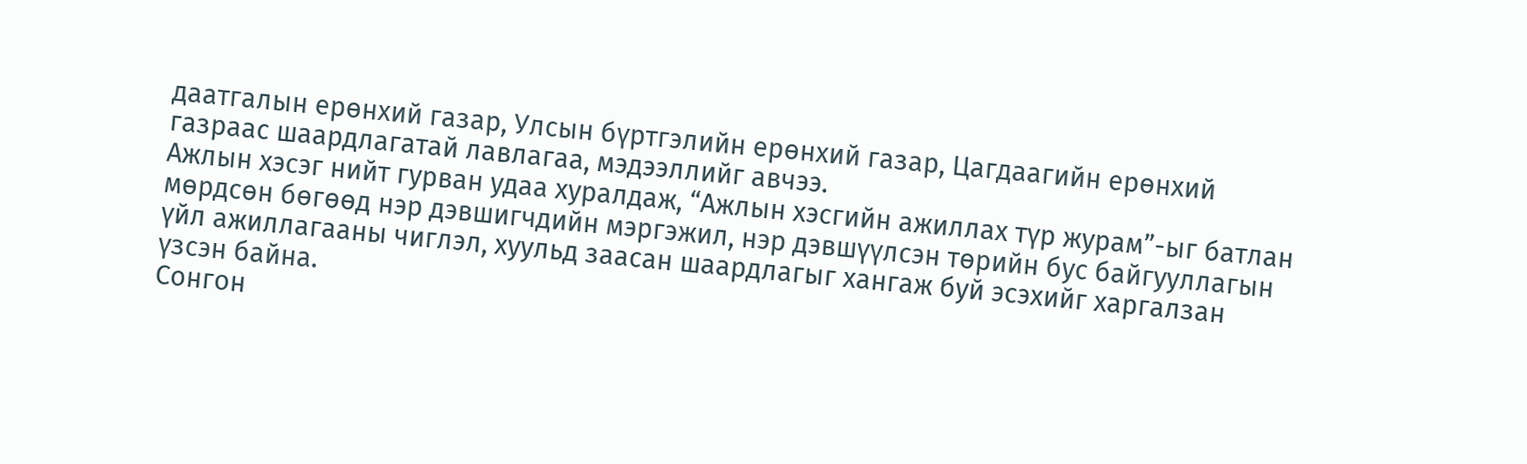даатгалын ерөнхий газар, Улсын бүртгэлийн ерөнхий газар, Цагдаагийн ерөнхий газраас шаардлагатай лавлагаа, мэдээллийг авчээ.
Ажлын хэсэг нийт гурван удаа хуралдаж, “Ажлын хэсгийн ажиллах түр журам”-ыг батлан мөрдсөн бөгөөд нэр дэвшигчдийн мэргэжил, нэр дэвшүүлсэн төрийн бус байгууллагын үйл ажиллагааны чиглэл, хуульд заасан шаардлагыг хангаж буй эсэхийг харгалзан үзсэн байна.
Сонгон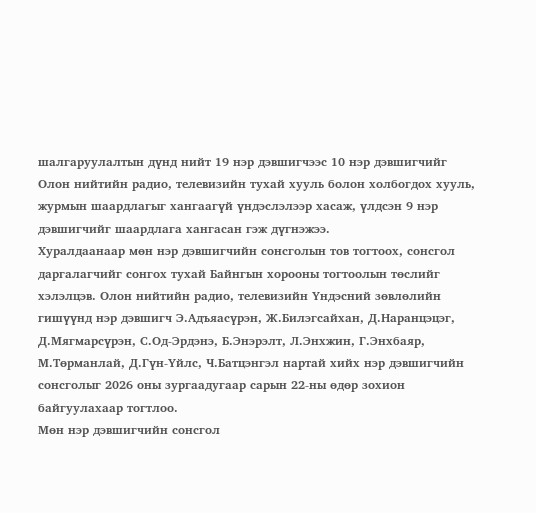шалгаруулалтын дүнд нийт 19 нэр дэвшигчээс 10 нэр дэвшигчийг Олон нийтийн радио, телевизийн тухай хууль болон холбогдох хууль, журмын шаардлагыг хангаагүй үндэслэлээр хасаж, үлдсэн 9 нэр дэвшигчийг шаардлага хангасан гэж дүгнэжээ.
Хуралдаанаар мөн нэр дэвшигчийн сонсголын тов тогтоох, сонсгол даргалагчийг сонгох тухай Байнгын хорооны тогтоолын төслийг хэлэлцэв. Олон нийтийн радио, телевизийн Үндэсний зөвлөлийн гишүүнд нэр дэвшигч Э.Адъяасүрэн, Ж.Билэгсайхан, Д.Наранцэцэг, Д.Мягмарсүрэн, С.Од-Эрдэнэ, Б.Энэрэлт, Л.Энхжин, Г.Энхбаяр, М.Төрманлай, Д.Гүн-Үйлс, Ч.Батцэнгэл нартай хийх нэр дэвшигчийн сонсголыг 2026 оны зургаадугаар сарын 22-ны өдөр зохион байгуулахаар тогтлоо.
Мөн нэр дэвшигчийн сонсгол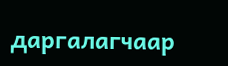даргалагчаар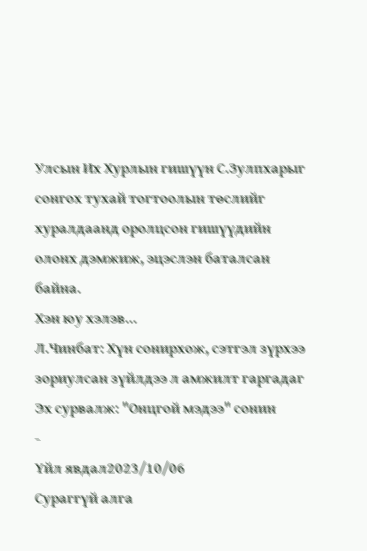Улсын Их Хурлын гишүүн С.Зулпхарыг сонгох тухай тогтоолын төслийг хуралдаанд оролцсон гишүүдийн олонх дэмжиж, эцэслэн баталсан байна.
Хэн юу хэлэв...
Л.Чинбат: Хүн сонирхож, сэтгэл зүрхээ зориулсан зүйлдээ л амжилт гаргадаг
Эх сурвалж: "Онцгой мэдээ" сонин
-
Үйл явдал2023/10/06
Сураггүй алга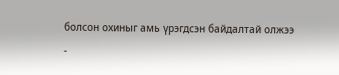болсон охиныг амь үрэгдсэн байдалтай олжээ
-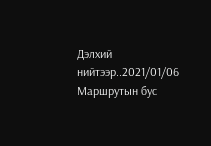Дэлхий нийтээр..2021/01/06
Маршрутын бус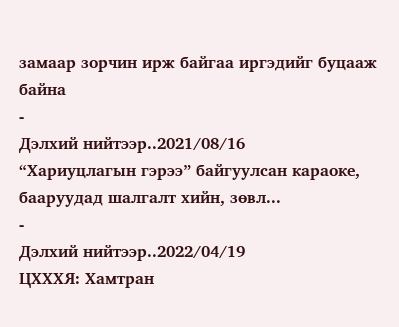замаар зорчин ирж байгаа иргэдийг буцааж байна
-
Дэлхий нийтээр..2021/08/16
“Хариуцлагын гэрээ” байгуулсан караоке, бааруудад шалгалт хийн, зөвл...
-
Дэлхий нийтээр..2022/04/19
ЦХХХЯ: Хамтран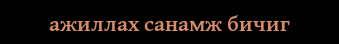ажиллах санамж бичиг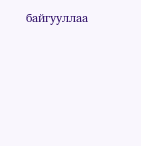байгууллаа